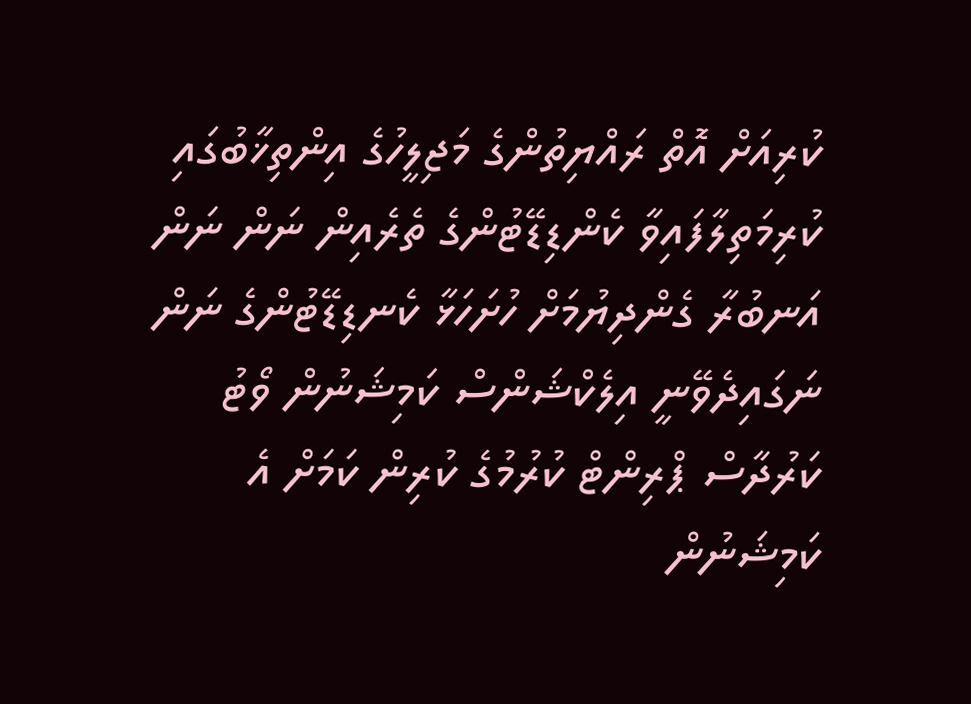ކުރިއަށް އޮތް ރައްޔިތުންގެ މަޖިލީހުގެ އިންތިޚާބުގައި ކުރިމަތިލާފައިވާ ކެންޑިޑޭޓުންގެ ތެރެއިން ނަން ނަން އަނބުރާ ގެންދިޔުމަށް ހުށަހަޅާ ކެނޑިޑޭޓުންގެ ނަން ނަގައިދެވޭނީ އިލެކްޝަންސް ކަމިޝަނުން ވޯޓު ކަރުދާސް ޕްރިންޓް ކުރުމުގެ ކުރިން ކަމަށް އެ ކަމިޝަނުން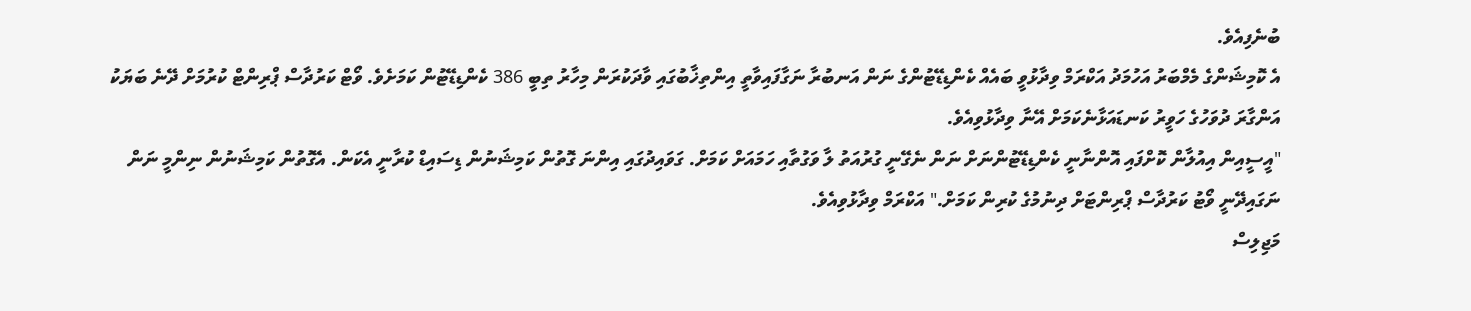ބުނެފިއެވެ.
އެ ކޮމިޝަންގެ މެމްބަރު އަހުމަދު އަކްރަމް ވިދާޅުވީ ބައެއް ކެންޑިޑޭޓުންގެ ނަން އަނބުރާ ނަގާފައިވާތީ އިންތިޚާބުގައި ވާދަކުރަން މިހާރު ތިބީ 386 ކެންޑިޑޭޓުން ކަމަށެވެ. ވޯޓް ކަރުދާސް ޕްރިންޓް ކުރުމަށް ދޭނެ ބަޔަކު އަންގާރަ ދުވަހުގެ ހަވީރު ކަނޑައަޅާނެކަމަށް އޭނާ ވިދާޅުވިއެވެ.
"އީސީއިން އިއުލާން ކޮށްފައި އޮންނާނީ ކެންޑިޑޭޓުންނަށް ނަން ނެގޭނީ ގުރުއަތު ލާ ވަގުތާއި ހަމައަށް ކަމަށް. ގަވައިދުގައި އިންނަ ގޮތުން ކަމިޝަނުން ޑިސައިޑް ކުރާނީ އެކަން. އެގޮތުން ކަމިޝަނުން ނިންމީ ނަން ނަގައިދޭނީ ވޯޓު ކަރުދާސް ޕްރިންޓަށް ދިނުމުގެ ކުރިން ކަމަށް." އަކްރަމް ވިދާޅުވިއެވެ.
މަޖިލިސް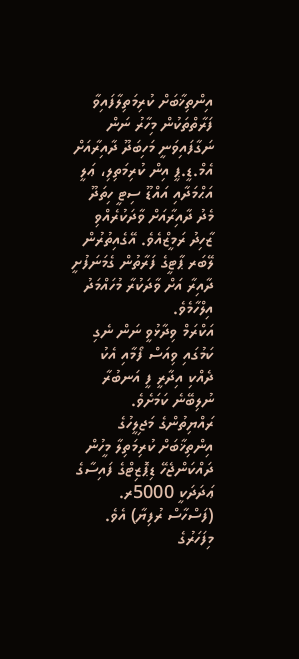އިންތިޚާބަށް ކުރިމަތިލާފައިވާ ފަރާތްތަކުން މިހާރު ނަން ނަގާފައިވަނީ މަހިބަދޫ ދާއިރާއަށް އެމް.ޑީ.ޕީ އިން ކުރިމަތިލި، ޢަލީ އަޙްމަދާއި އައްޑޫ ސިޓީ ހިތަދޫ މެދު ދާއިރާއަށް ވާދަކުރެއްވި ޒާހިދު ރަމީޒްއެވެ. އޭގެއިތުރުން ލޭބަރ ޕާޓީގެ ފަރާތުން ގެމަނަފުށީ ދާއިރާ އަށް ވާދަކުރާ މުހައްމަދު އިލްހާމެވެ.
އަކްރަމް ވިދާޅުވީ ނަން ނެގި ކަމުގައި ވިއަސް ފޯމާއި އެކު ދެއްކި އިދާރީ ފީ އަނބުރާ ނުލިބޭނެ ކަމަށެވެ.
ރައްޔިތުންގެ މަޖިލީހުގެ އިންތިޚާބަށް ކުރިމަތިލާ މީހުން ދައްކަންޖެހޭ ޑިޕޮޒިޓްގެ ފައިސާގެ ޢަދަދަކީ 5000ރ. (ފަސްހާސް ރުފިޔާ) އެވެ.
މިފަހަރުގެ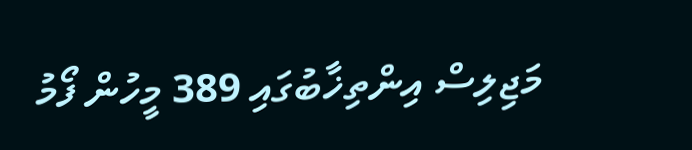މަޖިލިސް އިންތިޚާބުގައި 389 މީހުން ފޯމު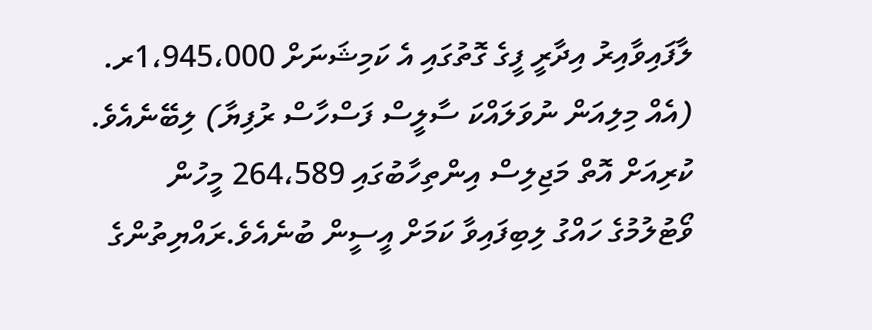ލާފައިވާއިރު އިދާރީ ފީގެ ގޮތުގައި އެ ކަމިޝަނަށް 1،945،000ރ. (އެއް މިލިއަން ނުވަލައްކަ ސާލީސް ފަސްހާސް ރުފިޔާ) ލިބޭނެއެވެ.
ކުރިއަށް އޮތް މަޖިލިސް އިންތިހާބުގައި 264،589 މީހުން ވޯޓުލުމުގެ ހައްގު ލިބިފައިވާ ކަމަށް އީސީން ބުނެއެވެ.ރައްޔިތުންގެ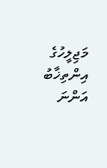މަޖިލީހުގެ އިންތިޚާބު އަންނަ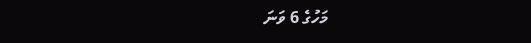މަހުގެ 6 ވަނަ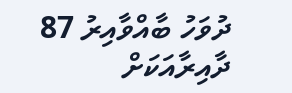ދުވަހު ބާއްވާއިރު 87 ދާއިރާއަކަށް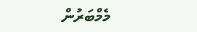މެމްބަރުން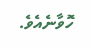ހޮވާނެއެވެ.